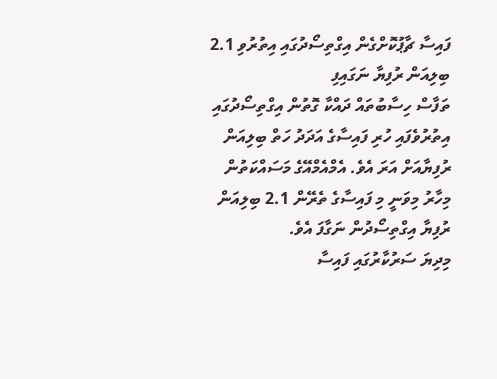ފައިސާ ޗާޕުކޮށްގެން އިގްތިސޯދުގައި އިތުރުވި 2.1 ބިލިއަން ރުފިޔާ ނަގައިފި
ތަފާސް ހިސާބުތައް ދައްކާ ގޮތުން އިގްތިސޯދުގައި އިތުރުވެފައި ހުރި ފައިސާގެ އަދަދު ހަތް ބިލިއަން ރުފިޔާއަށް އަރަ އެވެ. އެމްއެމްއޭގެ މަސައްކަތުން މިހާރު މިވަނީ މި ފައިސާގެ ތެރޭން 2.1 ބިލިއަން ރުފިޔާ އިގްތިސޯދުން ނަގާފަ އެވެ.
މިދިޔަ ސަރުކާރުގައި ފައިސާ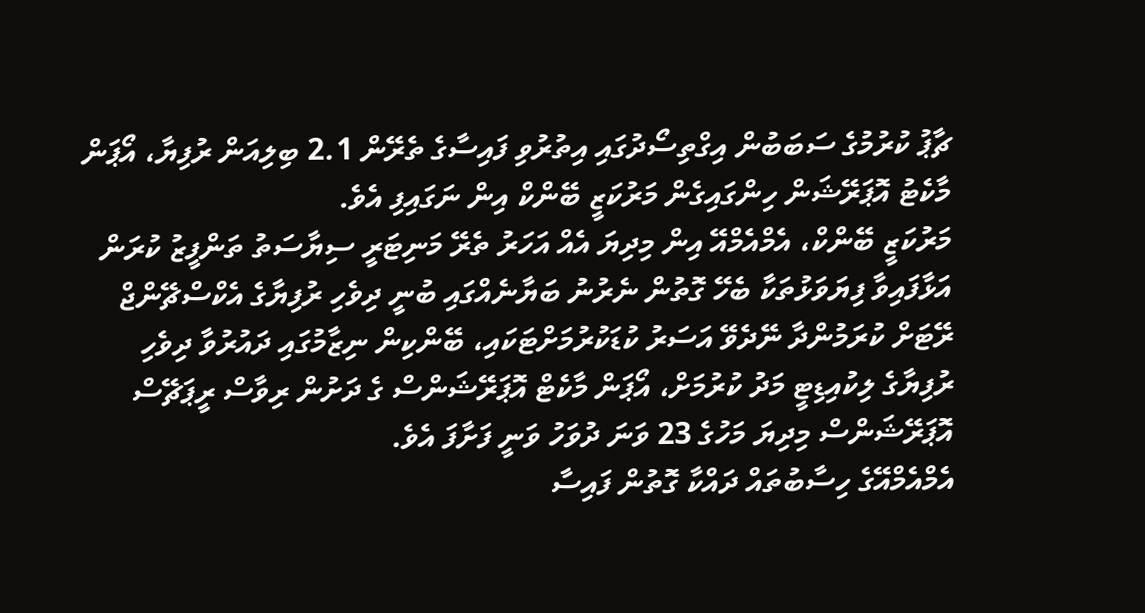ޗާޕު ކުރުމުގެ ސަބަބުން އިގްތިސޯދުގައި އިތުރުވި ފައިސާގެ ތެރޭން 2.1 ބިލިއަން ރުފިޔާ، އޯޕަން މާކެޓު އޮޕަރޭޝަން ހިންގައިގެން މަރުކަޒީ ބޭންކް އިން ނަގައިފި އެވެ.
މަރުކަޒީ ބޭންކް، އެމްއެމްއޭ އިން މިދިޔަ އެއް އަހަރު ތެރޭ މަނިޓަރީ ސިޔާސަތު ތަންފީޒު ކުރަން އަޅާފައިވާ ފިޔަވަޅުތަކާ ބެހޭ ގޮތުން ނެރުނު ބަޔާނެއްގައި ބުނީ ދިވެހި ރުފިޔާގެ އެކްސްޗޭންޖް ރޭޓަށް ކުރަމުންދާ ނޭދެވޭ އަސަރު ކުޑަކުރުމަށްޓަކައި، ބޭންކިން ނިޒާމުގައި ދައުރުވާ ދިވެހި ރުފިޔާގެ ލިކުއިޑިޓީ މަދު ކުރުމަށް، އޯޕަން މާކެޓް އޮޕަރޭޝަންސް ގެ ދަށުން ރިވާސް ރީޕަޗޭސް އޮޕަރޭޝަންސް މިދިޔަ މަހުގެ 23 ވަނަ ދުވަހު ވަނީ ފަށާފަ އެވެ.
އެމްއެމްއޭގެ ހިސާބުތައް ދައްކާ ގޮތުން ފައިސާ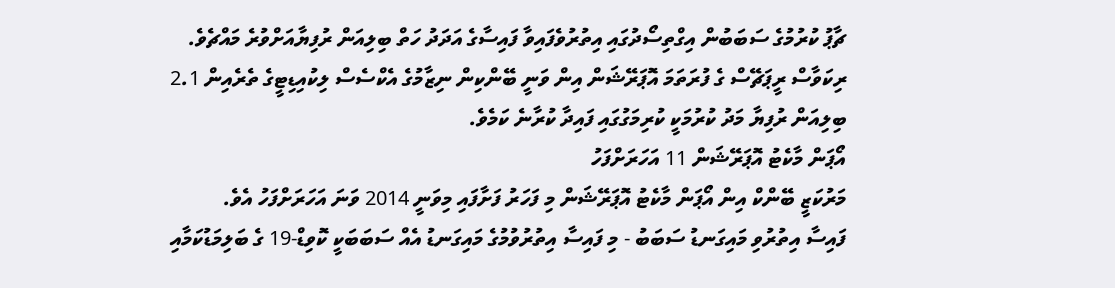ޗާޕު ކުރުމުގެ ސަބަބުން އިގްތިސޯދުގައި އިތުރުވެފައިވާ ފައިސާގެ އަދަދު ހަތް ބިލިއަން ރުފިޔާއަށްވުރެ މައްޗެވެ. ރިކަވާސް ރީޕަޗޭސް ގެ ފުރަތަމަ އޮޕަރޭޝަން އިން ވަނީ ބޭންކިން ނިޒާމުގެ އެކްސެސް ލިކުއިޑިޓީގެ ތެރެއިން 2.1 ބިލިއަން ރުފިޔާ މަދު ކުރުމަކީ ކުރިމަގުގައި ފައިދާ ކުރާނެ ކަމެވެ.
އޯޕަން މާކެޓު އޮޕަރޭޝަން 11 އަހަރަށްފަހު
މަރުކަޒީ ބޭންކް އިން އޯޕަން މާކެޓު އޮޕަރޭޝަން މި ފަހަރު ފަށާފައި މިވަނީ 2014 ވަނަ އަހަރަށްފަހު އެވެ.
ފައިސާ އިތުރުވި މައިގަނޑު ސަބަބު - މި ފައިސާ އިތުރުވުމުގެ މައިގަނޑު އެއް ސަބަބަކީ ކޮވިޑް-19 ގެ ބަލިމަޑުކަމާއި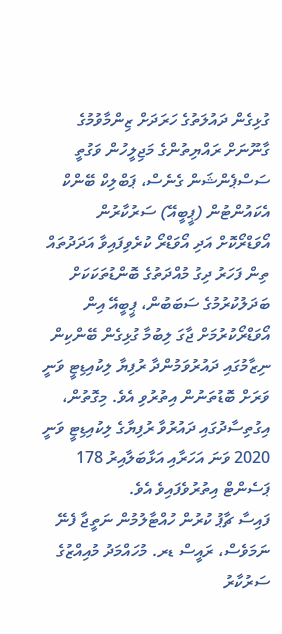ގުޅިގެން ދައުލަތުގެ ހަރަދަށް ޒިންމާވުމުގެ ގާނޫނަށް ރައްޔިތުންގެ މަޖިލީހުން ވަގުތީ ސަސްޕެންޝަން ގެނެސް، ޕަބްލިކް ބޭންކް އެކައުންޓުން (ޕީބީއޭ) ސަރުކާރުން އޯވަޑްރޯކޮށް އަދި އޯވަޑްރޯ ކުރެވިފައިވާ އަދަދުތައް ތިން ފަހަރު ދިގު މުއްދަތުގެ ބޮންޑުތަކަކަށް ބަދަލުކުރުމުގެ ސަބަބުން، ޕީބީއޭ އިން އޯވަޑްރޯކުރުމަށް ޖާގަ ލިބުމާ ގުޅިގެން ބޭންކިން ނިޒާމުގައި ދައުރުވަމުންދާ ރުފިޔާ ލިކުއިޑިޓީ ވަނީ ވަރަށް ބޮޑުތަނުން އިތުރުވި އެވެ. މިގޮތުން، އިގުތިސާދުގައި ދައުރުވާ ރުފިޔާގެ ލިކުއިޑިޓީ ވަނީ 2020 ވަނަ އަހަރާއި އަޅާބަލާއިރު 178 ޕަސެންޓް އިތުރުވެފައިވެ އެވެ.
ފައިސާ ޗާޕު ކުރުން ހުއްޓާލުމުން ނަތީޖާ ފެނޭ
ނަމަވެސް، ރައީސް ޑރ. މުހައްމަދު މުއިއްޒުގެ ސަރުކާރު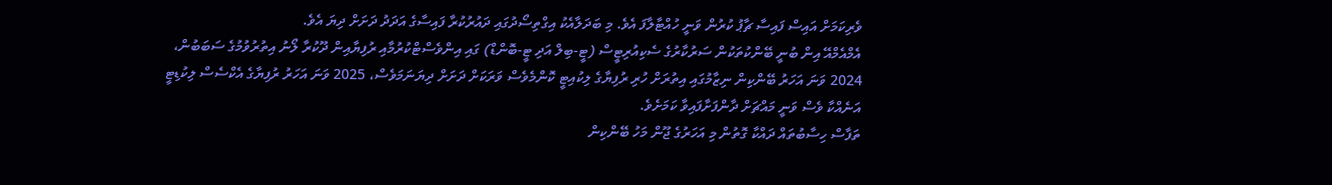ވެރިކަމަށް އައިސް ފައިސާ ޗާޕު ކުރުން ވަނީ ހުއްޓާލާފަ އެވެ. މި ބަދަލާއެކު އިގްތިސޯދުގައި ދައުރުކުރާ ފައިސާގެ އަދަދު ދަށަށް ދިޔަ އެވެ.
އެމްއެމްއޭ އިން ބުނީ ބޭންކުތަކުން ސަރުކާރުގެ ސެކިއުރިޓީސް (ޓީ-ބިލް އަދި ޓީ-ބޮންޑް) ގައި އިންވެސްޓްކުރުމާއި ރުފިޔާއިން ދޫކުރާ ލޯނު އިތުރުވުމުގެ ސަބަބުން، 2024 ވަނަ އަހަރު ބޭންކިން ނިޒާމުގައި އިތުރަށް ހުރި ރުފިޔާގެ ލިކުއިޓީ ކޮންމެވެސް ވަރަކަށް ދަށަށް ދިޔަނަމަވެސް، 2025 ވަނަ އަހަރު ރުފިޔާގެ އެކްސެސް ލިކުޑިޓީ އަނެއްކާ ވެސް ވަނީ މައްޗަށް ދާންފަށާފައިވާ ކަމަށެވެ.
ތަފާސް ހިސާބުތައް ދައްކާ ގޮތުން މި އަހަރުގެ ޖޫން މަހު ބޭންކިން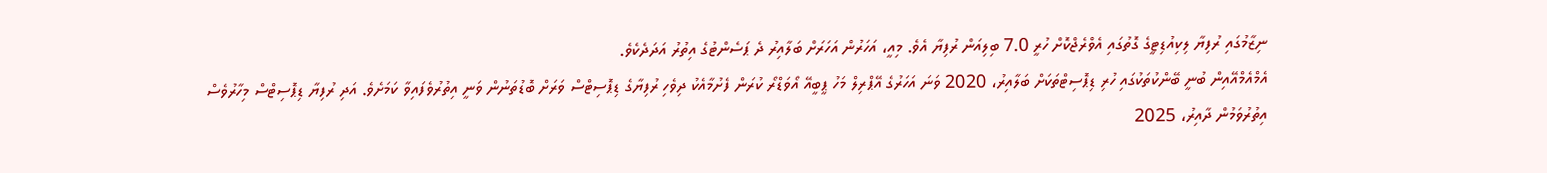ނިޒާމުގައި ރުފިޔާ ލިކިއުޑިޓީގެ ގޮތުގައި އެވްރެޖްކޮށް ހުރީ 7.0 ބިލިއަން ރުފިޔާ އެވެ. މިއީ، އަހަރުން އަހަރަށް ބަލާއިރު ދެ ޕަސެންޓުގެ އިތުރު އަދަދެކެވެ.
އެމްއެމްއޭއިން ބުނީ ބޭންކުތަކުގައި ހުރި ޑިޕޮސިޓްތަކަށް ބަލާއިރު، 2020 ވަނަ އަހަރުގެ އޭޕްރިލް މަހު ޕީބީއޭ އޯވަޑްރޯ ކުރަން ފެށުމާއެކު ދިވެހި ރުފިޔާގެ ޑިޕޮސިޓްސް ވަރަށް ބޮޑުތަނުން ވަނީ އިތުރުވެފައިވާ ކަމަށެވެ. އަދި ރުފިޔާ ޑިޕޮސިޓްސް މިހާރުވެސް އިތުރުވަމުން ދާއިރު، 2025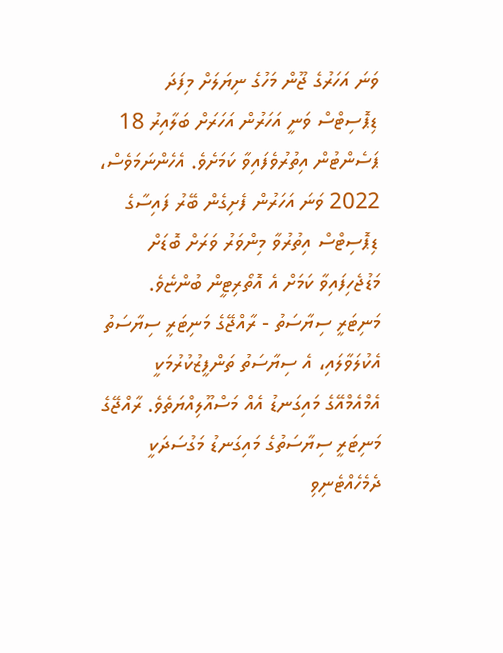ވަނަ އަހަރުގެ ޖޫން މަހުގެ ނިޔަލަށް މިފަދަ ޑިޕޮސިޓްސް ވަނީ އަހަރުން އަހަރަށް ބަލާއިރު 18 ޕަސެންޓުން އިތުރުވެފައިވާ ކަމަށެވެ. އެހެންނަމަވެސް، 2022 ވަނަ އަހަރުން ފެށިގެން ބޭރު ފައިސާގެ ޑިޕޮސިޓްސް އިތުރުވާ މިންވަރު ވަރަށް ބޮޑަށް މަޑުޖެހިފައިވާ ކަމަށް އެ އޮތޯރިޓީން ބުންޏެވެ.
މަނިޓަރީ ސިޔާސަތު - ރާއްޖޭގެ މަނިޓަރީ ސިޔާސަތު އެކުލަވާލައި، އެ ސިޔާސަތު ތަންފީޒުކުރުމަކީ އެމްއެމްއޭގެ މައިގަނޑު އެއް މަސްއޫލިއްޔަތެވެ. ރާއްޖޭގެ މަނިޓަރީ ސިޔާސަތުގެ މައިގަނޑު މަގުސަދަކީ ދެމެހެއްޓެނިވި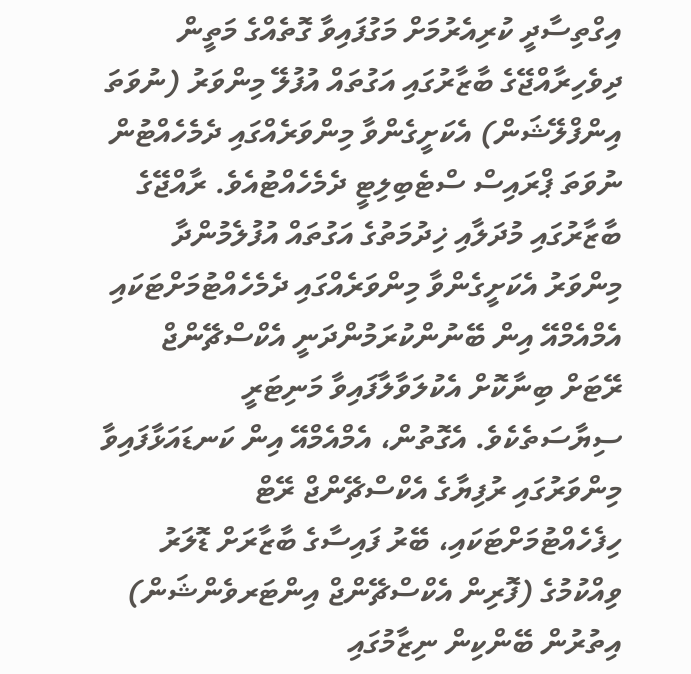އިގްތިސާދީ ކުރިއެރުމަށް މަގުފައިވާ ގޮތެއްގެ މަތީން ދިވެހިރާއްޖޭގެ ބާޒާރުގައި އަގުތައް އުފުލޭ މިންވަރު (ނުވަތަ އިންފްލޭޝަން) އެކަށީގެންވާ މިންވަރެއްގައި ދެމެހެއްޓުން ނުވަތަ ޕްރައިސް ސްޓެބިލިޓީ ދެމެހެއްޓުއެވެ. ރާއްޖޭގެ ބާޒާރުގައި މުދަލާއި ޚިދުމަތުގެ އަގުތައް އުފުލެމުންދާ މިންވަރު އެކަށީގެންވާ މިންވަރެއްގައި ދެމެހެއްޓުމަށްޓަކައި އެމްއެމްއޭ އިން ބޭނުންކުރަމުންދަނީ އެކްސްޗޭންޖް ރޭޓަށް ބިނާކޮށް އެކުލަވާލާފައިވާ މަނިޓަރީ ސިޔާސަތެކެވެ. އެގޮތުން، އެމްއެމްއޭ އިން ކަނޑައަޅާފައިވާ މިންވަރުގައި ރުފިޔާގެ އެކްސްޗޭންޖް ރޭޓް ހިފެހެއްޓުމަށްޓަކައި، ބޭރު ފައިސާގެ ބާޒާރަށް ޑޮލަރު ވިއްކުމުގެ (ފޮރިން އެކްސްޗޭންޖް އިންޓަރވެންޝަން) އިތުރުން ބޭންކިން ނިޒާމުގައި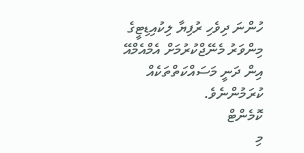ހުންނަ ދިވެހި ރުފިޔާ ލިކުއިޑިޓީގެ މިންވަރު މެނޭޖްކުރުމަށް އެމްއެމްއޭ އިން ދަނީ މަސައްކަތްތަކެއް ކުރަމުންނެވެ.
ކޮމެންޓް
މި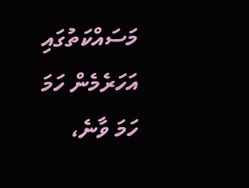މަސައްކަތުގައި އަހަރެމެން ހަމަ ހަމަ ވާނެ،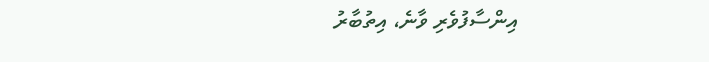އިންސާފުވެރި ވާނެ، އިތުބާރު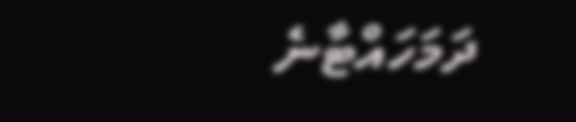ދަމަހައްޓާނެ